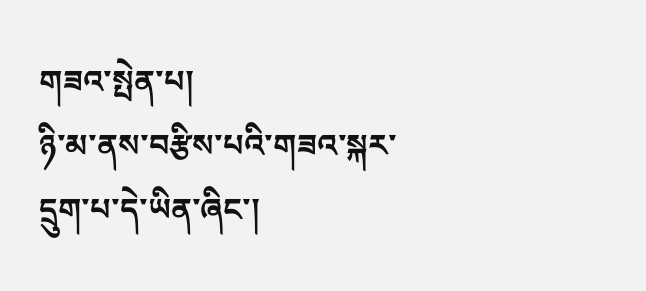གཟའ་སྤེན་པ།
ཉི་མ་ནས་བརྩིས་པའི་གཟའ་སྐར་དྲུག་པ་དེ་ཡིན་ཞིང་།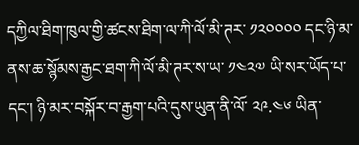དཀྱིལ་ཐིག་ཁུལ་གྱི་ཚངས་ཐིག་ལ་ཀི་ལོ་མི་ཊར་ ༡༢༠༠༠༠ དང་ཉི་མ་ནས་ཆ་སྙོམས་རྒྱང་ཐག་ཀི་ལོ་མི་ཊར་ས་ཡ་ ༡༤༢༧ ཡི་སར་ཡོད་པ་དང་། ཉི་མར་བསྐོར་བ་རྒྱག་པའི་དུས་ཡུན་ནི་ལོ་ ༢༩.༤༦ ཡིན་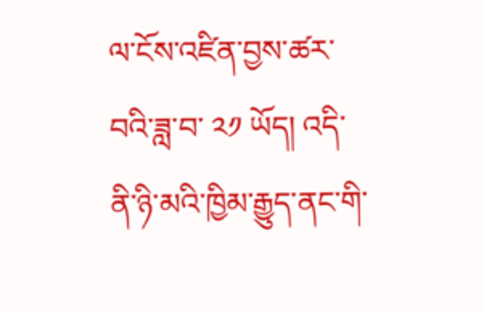ལ་ངོས་འཛིན་བྱས་ཚར་བའི་ཟླ་བ་ ༢༡ ཡོད། འདི་ནི་ཉི་མའི་ཁྱིམ་རྒྱུད་ནང་གི་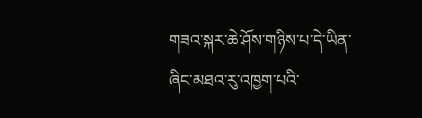གཟའ་སྐར་ཆེ་ཤོས་གཉིས་པ་དེ་ཡིན་ཞིང་མཐའ་རུ་འཁྱག་པའི་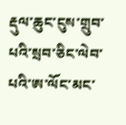རྡུལ་ཆུང་ངུས་གྲུབ་པའི་སྲབ་ཅིང་ལེབ་པའི་ཨ་ལོང་མང་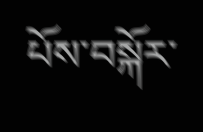པོས་བསྐོར་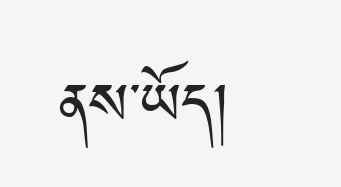ནས་ཡོད།